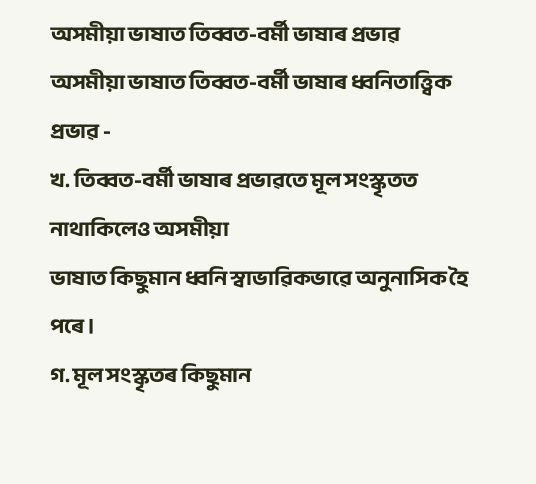অসমীয়া ভাষাত তিব্বত-বৰ্মী ভাষাৰ প্ৰভাৱ
অসমীয়া ভাষাত তিব্বত-বর্মী ভাষাৰ ধ্বনিতাত্ত্বিক প্রভাৱ -
খ. তিব্বত-বৰ্মী ভাষাৰ প্ৰভাৱতে মূল সংস্কৃতত নাথাকিলেও অসমীয়া
ভাষাত কিছুমান ধ্বনি স্বাভাৱিকভাৱে অনুনাসিক হৈ পৰে।
গ. মূল সংস্কৃতৰ কিছুমান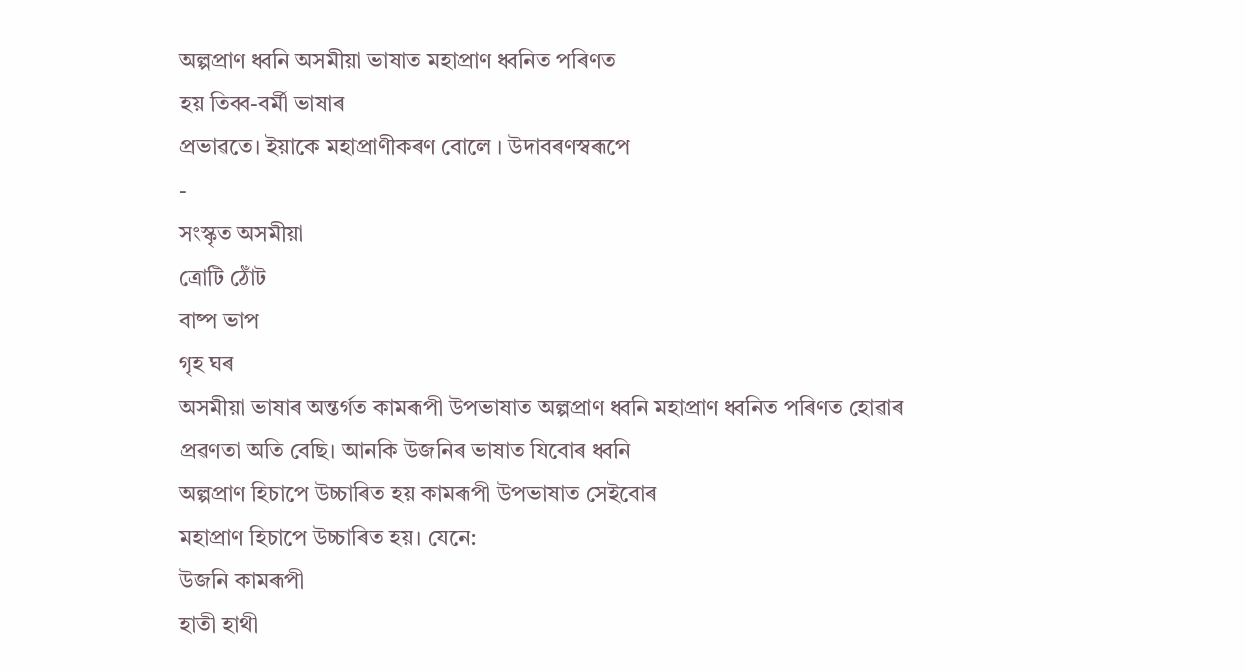অল্পপ্রাণ ধ্বনি অসমীয়া ভাষাত মহাপ্রাণ ধ্বনিত পৰিণত
হয় তিব্ব-বৰ্মী ভাষাৰ
প্ৰভাৱতে। ইয়াকে মহাপ্ৰাণীকৰণ বোলে । উদাবৰণস্বৰূপে
-
সংস্কৃত অসমীয়া
ত্ৰোটি ঠোঁট
বাষ্প ভাপ
গৃহ ঘৰ
অসমীয়া ভাষাৰ অন্তৰ্গত কামৰূপী উপভাষাত অল্পপ্রাণ ধ্বনি মহাপ্রাণ ধ্বনিত পৰিণত হোৱাৰ প্রৱণতা অতি বেছি। আনকি উজনিৰ ভাষাত যিবোৰ ধ্বনি
অল্পপ্রাণ হিচাপে উচ্চাৰিত হয় কামৰূপী উপভাষাত সেইবোৰ
মহাপ্ৰাণ হিচাপে উচ্চাৰিত হয়। যেনে:
উজনি কামৰূপী
হাতী হাথী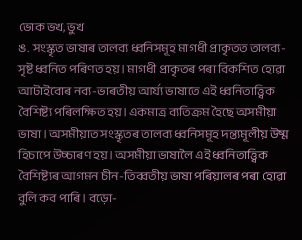ভোক ভখ, ভুখ
ঙ. সংস্কৃত ভাষাৰ তালব্য ধ্বনিসমূহ মাগধী প্রাকৃতত তালব্য-সৃষ্ট ধ্বনিত পৰিণত হয়। মাগধী প্ৰাকৃতৰ পৰা বিকশিত হোৱা আটাইবোৰ নব্য-ভাৰতীয় আৰ্য্য ভাষাতে এই ধ্বনিতাত্ত্বিক বৈশিষ্ট্য পৰিলক্ষিত হয়। একমাত্ৰ ব্যতিক্রম হৈছে অসমীয়া ভাষা। অসমীয়াত সংস্কৃতৰ তালব্য ধ্বনিসমূহ দন্ত্যমূলীয় উষ্ম হিচাপে উচ্চাৰণ হয়। অসমীয়া ভাষালৈ এই ধ্বনিতাত্ত্বিক বৈশিষ্ট্যৰ আগমন চীন-তিব্বতীয় ভাষা পৰিয়ালৰ পৰা হোৱা বুলি কব পাৰি । বড়ো-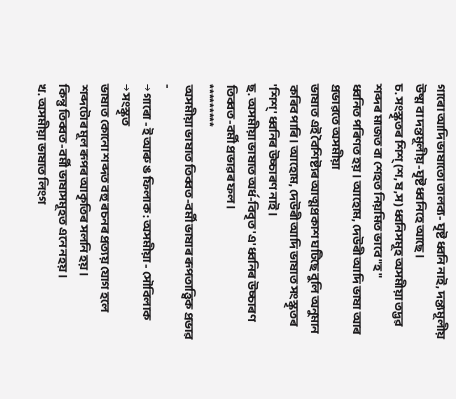গাৰো আদি ভাষাতো তালব্য- ঘৃষ্ট ধ্বনি নাই, দন্ত্যমূলীয় উষ্ম বা দন্তমূলীয়-ঘৃষ্ট ধ্বনিহে আছে ।
চ. সংস্কৃতৰ শিশ্ (শ,ষ,স) ধ্বনিসমূহ অসমীয়া তদ্ভৱ শব্দৰ মাজত বা শেহত নিয়মিত ভাবে "হ"
ধ্বনিত পৰিণত হয়। আহোম, দেউৰী আদি ভাষা আৰ প্রভাৱতে অসমীয়া
ভাষাত এই বৈশিষ্ট্যৰ আত্মপ্রকাশ ঘটিছে বুলি অনুমান কৰিব পাৰি। আহোম, দেউৰী আদি ভাষাত সংস্কৃতৰ 'শিশ্' ধ্বনিৰ উচ্চাৰণ নাই।
ছ. অসমীয়া ভাষাত অর্ধ-বিবৃত 'এ' ধ্বনিৰ উচ্চাৰণ তিব্বত-বর্মী প্রভাৱৰ ফল।
*********
অসমীয়া ভাষাত তিব্বত-বর্মী ভাষাৰ ৰূপতাত্ত্বিক প্রভাৱ -
→ গাৰো - ই আৰু ঙ ফিলাক : অসমীয়া - সৌবিলাক
→ সংস্কৃত
ভাষাত কোনো শব্দত বহু ৰচনৰ প্রত্যয় যোগ হলে শব্দটোৰ মূল ৰূপৰ আকৃতিৰ সলনি হয়।
কিন্তু তিব্বত-বর্মী ভাষাসমূহত এনে নহয়।
খ. অসমীয়া ভাষাত লিংগ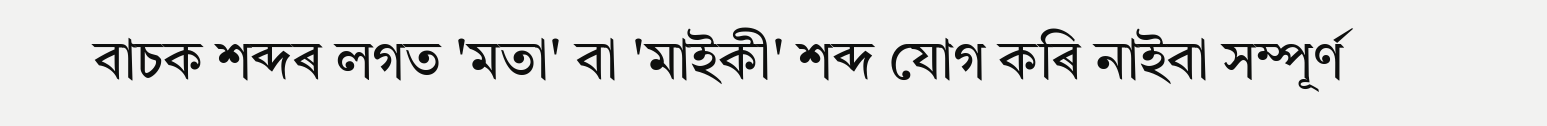বাচক শব্দৰ লগত 'মতা' বা 'মাইকী' শব্দ যোগ কৰি নাইবা সম্পূর্ণ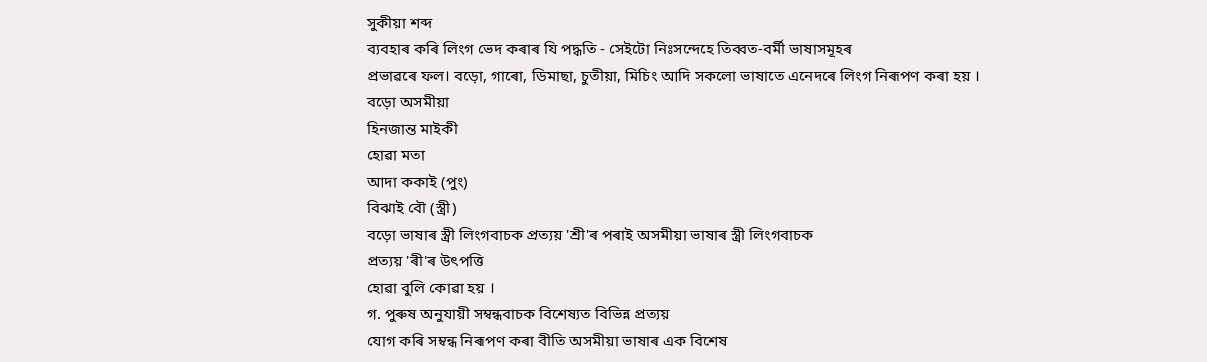সুকীয়া শব্দ
ব্যবহাৰ কৰি লিংগ ভেদ কৰাৰ যি পদ্ধতি - সেইটো নিঃসন্দেহে তিব্বত-বর্মী ভাষাসমূহৰ
প্রভাৱৰে ফল। বড়ো, গাৰো, ডিমাছা, চুতীয়া, মিচিং আদি সকলো ভাষাতে এনেদৰে লিংগ নিৰূপণ কৰা হয় ।
বড়ো অসমীয়া
হিনজান্ত মাইকী
হোৱা মতা
আদা ককাই (পুং)
বিঝাই বৌ (স্ত্ৰী)
বড়ো ভাষাৰ স্ত্রী লিংগবাচক প্রত্যয় 'শ্রী'ৰ পৰাই অসমীয়া ভাষাৰ স্ত্রী লিংগবাচক
প্রত্যয় 'ৰী'ৰ উৎপত্তি
হোৱা বুলি কোৱা হয় ।
গ. পুৰুষ অনুযায়ী সম্বন্ধবাচক বিশেষ্যত বিভিন্ন প্রত্যয়
যোগ কৰি সম্বন্ধ নিৰূপণ কৰা বীতি অসমীয়া ভাষাৰ এক বিশেষ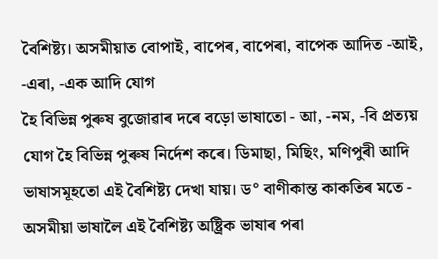বৈশিষ্ট্য। অসমীয়াত বোপাই, বাপেৰ, বাপেৰা, বাপেক আদিত -আই, -এৰা, -এক আদি যোগ
হৈ বিভিন্ন পুৰুষ বুজোৱাৰ দৰে বড়ো ভাষাতো - আ, -নম, -বি প্রত্যয় যোগ হৈ বিভিন্ন পুৰুষ নির্দেশ কৰে। ডিমাছা, মিছিং, মণিপুৰী আদি ভাষাসমূহতো এই বৈশিষ্ট্য দেখা যায়। ড° বাণীকান্ত কাকতিৰ মতে - অসমীয়া ভাষালৈ এই বৈশিষ্ট্য অষ্ট্ৰিক ভাষাৰ পৰা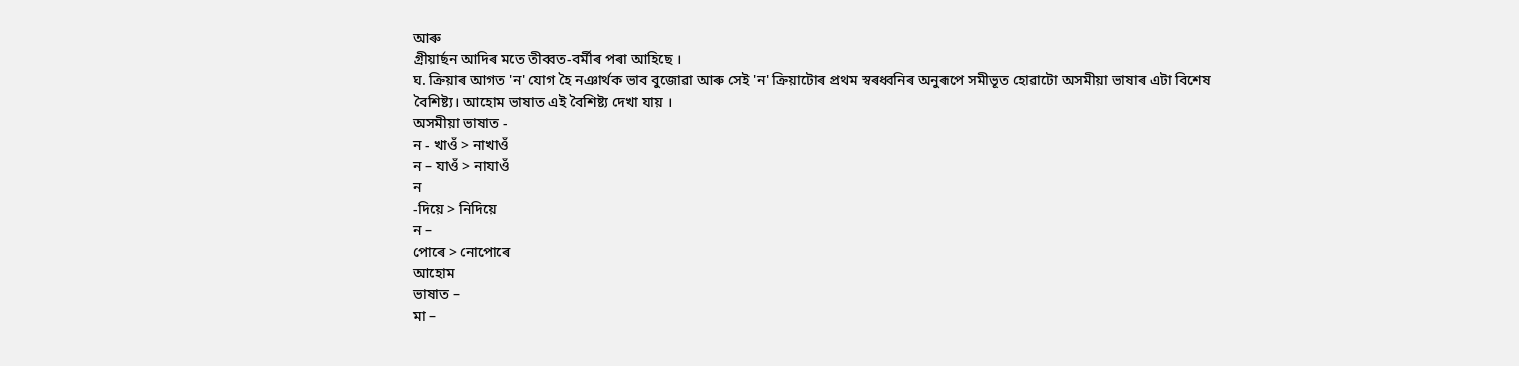আৰু
গ্ৰীয়াৰ্ছন আদিৰ মতে তীব্বত-বর্মীৰ পৰা আহিছে ।
ঘ. ক্ৰিয়াৰ আগত 'ন' যোগ হৈ নঞার্থক ভাব বুজোৱা আৰু সেই 'ন' ক্রিয়াটোৰ প্রথম স্বৰধ্বনিৰ অনুৰূপে সমীভূত হোৱাটো অসমীয়া ভাষাৰ এটা বিশেষ
বৈশিষ্ট্য। আহোম ভাষাত এই বৈশিষ্ট্য দেখা যায় ।
অসমীয়া ভাষাত -
ন - খাওঁ > নাখাওঁ
ন – যাওঁ > নাযাওঁ
ন
-দিয়ে > নিদিয়ে
ন –
পোৰে > নোপোৰে
আহোম
ভাষাত –
মা –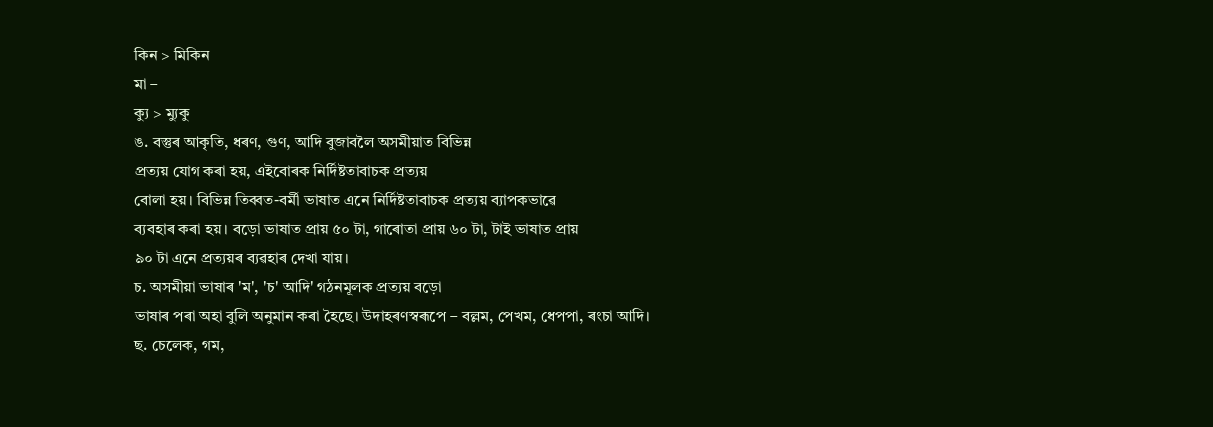কিন > মিকিন
মা –
ক্যু > ম্যুকু
ঙ. বস্তুৰ আকৃতি, ধৰণ, গুণ, আদি বুজাবলৈ অসমীয়াত বিভিন্ন
প্রত্যয় যোগ কৰা হয়, এইবোৰক নির্দিষ্টতাবাচক প্রত্যয়
বোলা হয়। বিভিন্ন তিব্বত-বর্মী ভাষাত এনে নির্দিষ্টতাবাচক প্রত্যয় ব্যাপকভাৱে
ব্যবহাৰ কৰা হয়। বড়ো ভাষাত প্ৰায় ৫০ টা, গাৰোতা প্ৰায় ৬০ টা, টাই ভাষাত প্রায়
৯০ টা এনে প্ৰত্যয়ৰ ব্যৱহাৰ দেখা যায়।
চ. অসমীয়া ভাষাৰ 'ম', 'চ' আদি' গঠনমূলক প্রত্যয় বড়ো
ভাষাৰ পৰা অহা বুলি অনুমান কৰা হৈছে। উদাহৰণস্বৰূপে – বল্লম, পেখম, ধেপপা, ৰংচা আদি।
ছ. চেলেক, গম,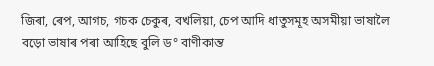জিৰা, ৰেপ, আগচ, গচক চেকুৰ, বখলিয়া, চেপ আদি ধাতুসমূহ অসমীয়া ভাষালৈ
বড়ো ভাষাৰ পৰা আহিছে বুলি ড° বাণীকান্ত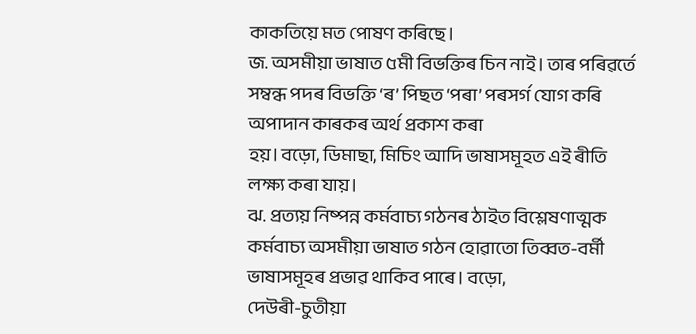কাকতিয়ে মত পোষণ কৰিছে।
জ. অসমীয়া ভাষাত ৫মী বিভক্তিৰ চিন নাই। তাৰ পৰিৱর্তে
সম্বন্ধ পদৰ বিভক্তি ‘ৰ’ পিছত ‘পৰা’ পৰসৰ্গ যোগ কৰি অপাদান কাৰকৰ অৰ্থ প্ৰকাশ কৰা
হয়। বড়ো, ডিমাছা, মিচিং আদি ভাষাসমূহত এই ৰীতি লক্ষ্য কৰা যায়।
ঝ. প্রত্যয় নিষ্পন্ন কর্মবাচ্য গঠনৰ ঠাইত বিশ্লেষণাত্মক
কর্মবাচ্য অসমীয়া ভাষাত গঠন হোৱাতো তিব্বত-বর্মী ভাষাসমূহৰ প্ৰভাৱ থাকিব পাৰে। বড়ো,
দেউৰী-চুতীয়া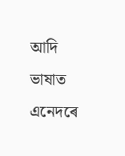আদি ভাষাত এনেদৰে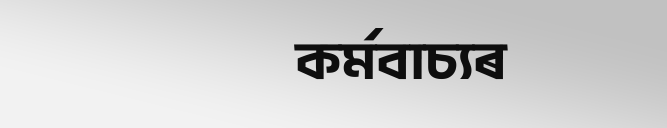কৰ্মবাচ্যৰ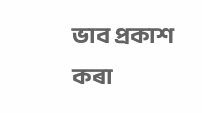ভাব প্ৰকাশ কৰা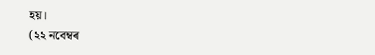হয়।
(২২ নবেম্বৰ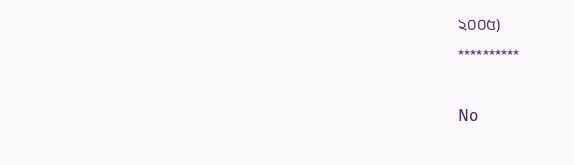২০০৫)
**********

No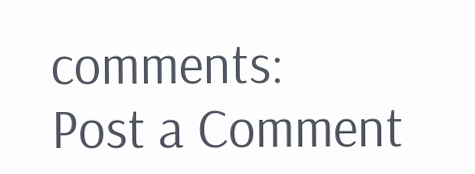comments:
Post a Comment